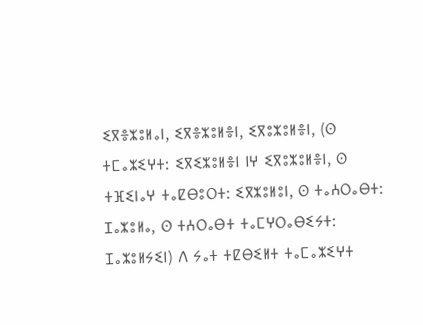ⵉⴳⴻⵣⵓⵍⴰⵏ, ⵉⴳⴻⵣⵓⵍⴻⵏ, ⵉⴳⵓⵣⵓⵍⴻⵏ, (ⵙ ⵜⵎⴰⵣⵉⵖⵜ: ⵉⴳⵉⵣⵓⵍⴻⵏ ⵏⵖ ⵉⴳⵓⵣⵓⵍⴻⵏ, ⵙ ⵜⴼⵉⵏⴰⵖ ⵜⴰⵇⴱⵓⵔⵜ: ⵉⴳⵣⵓⵍⵓⵏ, ⵙ ⵜⴰⵄⵔⴰⴱⵜ: ⵊⴰⵣⵓⵍⴰ, ⵙ ⵜⵄⵔⴰⴱⵜ ⵜⴰⵎⵖⵔⴰⴱⵉⵢⵜ: ⵊⴰⵣⵓⵍⵢⵉⵏ) ⴷ ⵢⴰⵜ ⵜⵇⴱⵉⵍⵜ ⵜⴰⵎⴰⵣⵉⵖⵜ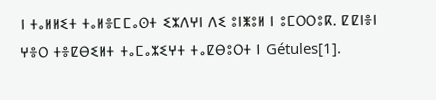ⵏ ⵜⴰⵍⵍⵉⵜ ⵜⴰⵍⴻⵎⵎⴰⵙⵜ ⵉⵣⴷⵖⵏ ⴷⵉ ⵓⵏⵥⵓⵍ ⵏ ⵓⵎⵔⵔⵓⴽ. ⵇⵇⵏⴻⵏ ⵖⴻⵔ ⵜⴻⵇⴱⵉⵍⵜ ⵜⴰⵎⴰⵣⵉⵖⵜ ⵜⴰⵇⴱⵓⵔⵜ ⵏ Gétules[1].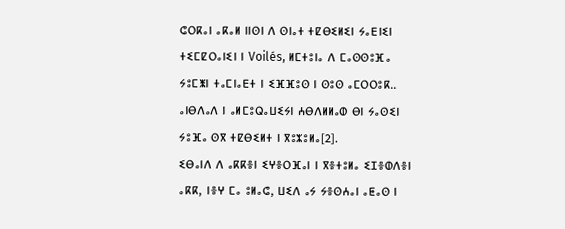ⵛⵔⴽⴰⵏ ⴰⴽⴰⵍ ⵏⵏⵙⵏ ⴷ ⵙⵏⴰⵜ ⵜⵇⴱⵉⵍⵉⵏ ⵢⴰⴹⵏⵉⵏ ⵜⵉⵎⵇⵔⴰⵏⵉⵏ ⵏ Voilés, ⵍⵎⵜⵓⵏⴰ ⴷ ⵎⴰⵙⵙⵓⴼⴰ ⵢⵓⵎⵥⵏ ⵜⴰⵎⵏⴰⴹⵜ ⵏ ⵉⴼⴼⵓⵙ ⵏ ⵙⵓⵙ ⴰⵎⵔⵔⵓⴽ..
ⴰⵏⴱⴷⴰⴷ ⵏ ⴰⵍⵎⵓⵕⴰⵡⵉⵢⵏ ⵄⴱⴷⵍⵍⴰⵀ ⴱⵏ ⵢⴰⵙⵉⵏ ⵢⵓⴼⴰ ⵙⴳ ⵜⵇⴱⵉⵍⵜ ⵏ ⴳⵓⵣⵓⵍⴰ[2].
ⵉⴱⴰⵏⴷ ⴷ ⴰⴽⴽⴻⵏ ⵉⵖⴻⵔⴼⴰⵏ ⵏ ⴳⴻⵜⵓⵍⴰ ⵉⵊⴻⵀⴷⴻⵏ ⴰⴽⴽ, ⵏⴻⵖ ⵎⴰ ⵓⵍⴰⵛ, ⵡⵉⴷ ⴰⵢ ⵢⴻⵙⵄⴰⵏ ⴰⵟⴰⵙ ⵏ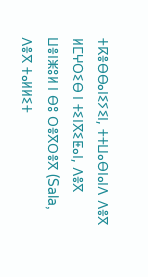ⵜⴽⴻⴱⴱⴰⵏⵉⵢⵉⵏ, ⵜⵜⵡⴰⴱⵏⴰⵏⴷ ⴷⴻⴳ ⵍⵎⵖⵔⵉⴱ ⵏ ⵜⵉⵏⴳⵉⵟⴰⵏ, ⴷⴻⴳ ⵡⴻⵏⵥⵓⵍ ⵏ ⴱⵓ ⵔⴻⴳⵔⴻⴳ (Sala, ⴷⴻⴳ ⵜⴰⵍⵍⵉⵜ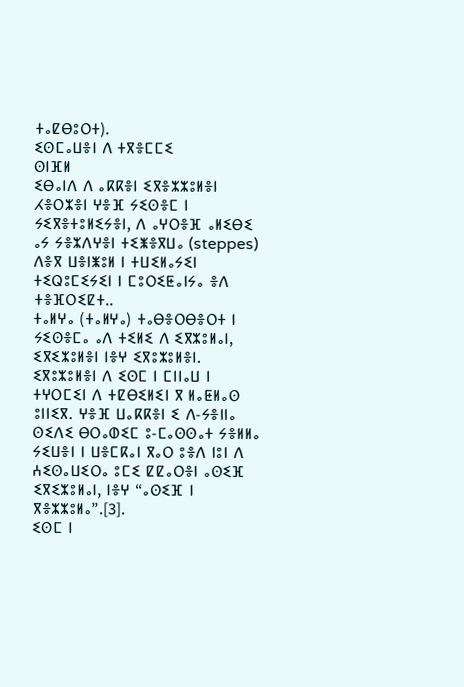ⵜⴰⵇⴱⵓⵔⵜ).
ⵉⵙⵎⴰⵡⴻⵏ ⴷ ⵜⴳⴻⵎⵎⵉ
ⵙⵏⴼⵍ
ⵉⴱⴰⵏⴷ ⴷ ⴰⴽⴽⴻⵏ ⵉⴳⴻⵣⵣⵓⵍⴻⵏ ⵃⴻⵔⵣⴻⵏ ⵖⴻⴼ ⵢⵉⵙⴻⵎ ⵏ ⵢⵉⴳⴻⵜⵓⵍⵉⵢⴻⵏ, ⴷ ⴰⵖⵔⴻⴼ ⴰⵍⵉⴱⵉ ⴰⵢ ⵢⴻⵣⴷⵖⴻⵏ ⵜⵉⵥⴻⴳⵡⴰ (steppes) ⴷⴻⴳ ⵡⴻⵏⵥⵓⵍ ⵏ ⵜⵡⵉⵍⴰⵢⵉⵏ ⵜⵉⵕⵓⵎⵉⵢⵉⵏ ⵏ ⵎⵓⵔⵉⵟⴰⵏⵢⴰ ⴻⴷ ⵜⴻⴼⵔⵉⵇⵜ..
ⵜⴰⵍⵖⴰ (ⵜⴰⵍⵖⴰ) ⵜⴰⴱⴻⵔⴱⴻⵔⵜ ⵏ ⵢⵉⵙⴻⵎⴰ ⴰⴷ ⵜⵉⵍⵉ ⴷ ⵉⴳⵣⵓⵍⴰⵏ, ⵉⴳⵉⵣⵓⵍⴻⵏ ⵏⴻⵖ ⵉⴳⵓⵣⵓⵍⴻⵏ. ⵉⴳⵓⵣⵓⵍⴻⵏ ⴷ ⵉⵙⵎ ⵏ ⵎⵏⵏⴰⵡ ⵏ ⵜⵖⵔⵎⵉⵏ ⴷ ⵜⵇⴱⵉⵍⵉⵏ ⴳ ⵍⴰⵟⵍⴰⵙ ⵓⵏⵏⵉⴳ. ⵖⴻⴼ ⵡⴰⴽⴽⴻⵏ ⵉ ⴷ-ⵢⴻⵏⵏⴰ ⵙⵉⴷⵉ ⴱⵔⴰⵀⵉⵎ ⵓ-ⵎⴰⵙⵙⴰⵜ ⵢⴻⵍⵍⴰ ⵢⵉⵡⴻⵏ ⵏ ⵡⴻⵎⴽⴰⵏ ⴳⴰⵔ ⵓⴻⴷ ⵏⵓⵏ ⴷ ⵄⵉⵙⴰⵡⵉⵔⴰ ⵓⵎⵉ ⵇⵇⴰⵔⴻⵏ ⴰⵙⵉⴼ ⵉⴳⵉⵣⵓⵍⴰⵏ, ⵏⴻⵖ “ⴰⵙⵉⴼ ⵏ ⴳⴻⵣⵣⵓⵍⴰ”.[3].
ⵉⵙⵎ ⵏ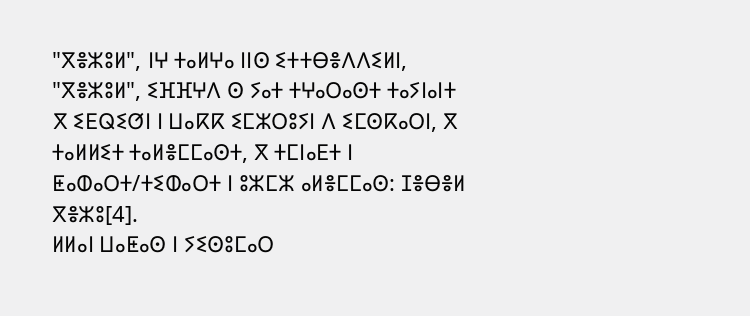"ⴳⴻⵣⵓⵍ", ⵏⵖ ⵜⴰⵍⵖⴰ ⵏⵏⵙ ⵉⵜⵜⴱⴻⴷⴷⵉⵍⵏ, "ⴳⴻⵣⵓⵍ", ⵉⴼⴼⵖⴷ ⵙ ⵢⴰⵜ ⵜⵖⴰⵔⴰⵙⵜ ⵜⴰⵢⵏⴰⵏⵜ ⴳ ⵉⴹⵕⵉⵚⵏ ⵏ ⵡⴰⴽⴽ ⵉⵎⵣⵔⵓⵢⵏ ⴷ ⵉⵎⵙⴽⴰⵔⵏ, ⴳ ⵜⴰⵍⵍⵉⵜ ⵜⴰⵍⴻⵎⵎⴰⵙⵜ, ⴳ ⵜⵎⵏⴰⴹⵜ ⵏ ⵟⴰⵀⴰⵔⵜ/ⵜⵉⵀⴰⵔⵜ ⵏ ⵓⵣⵎⵣ ⴰⵍⴻⵎⵎⴰⵙ: ⵊⴻⴱⴻⵍ ⴳⴻⵣⵓ[4].
ⵍⵍⴰⵏ ⵡⴰⵟⴰⵙ ⵏ ⵢⵉⵙⵓⵎⴰⵔ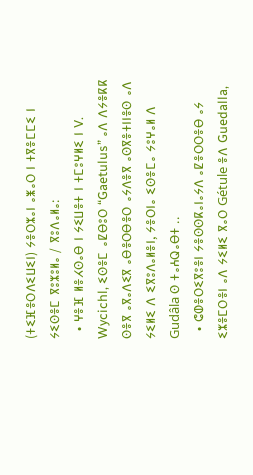(ⵜⵉⴼⴻⵔⴷⵉⵡⵉⵏ) ⵢⴻⵔⵣⴰⵏ ⴰⵥⴰⵔ ⵏ ⵜⴳⴻⵎⵎⵉ ⵏ ⵢⵉⵙⴻⵎ ⴳⵓⵣⵓⵍⴰ / ⴳⵓⴷⴰⵍⴰ:
  • ⵖⴻⴼ ⵍⴻⵃⵙⴰⴱ ⵏ ⵢⵉⵡⴻⵜ ⵏ ⵜⵎⵓⵖⵍⵉ ⵏ V. Wycichl, ⵉⵙⴻⵎ ⴰⵇⴱⵓⵔ “Gaetulus” ⴰⴷ ⴷⵢⴻⴽⴽ ⵙⴻⴳ ⴰⴳⴰⴷⵉⴳ ⴰⴱⴻⵔⴱⴻⵔ ⴰⵢⴷⴻⴳ ⴰⵙⴳⴻⵜⵏⵏⴻⵙ ⴰⴷ ⵢⵉⵍⵉ ⴷ ⵉⴳⵓⴷⴰⵍⴻⵏ, ⵢⴻⵔⵏⴰ ⵉⵙⴻⵎⴰ ⵢⵓⵖⴰⵍ ⴷ Gudâla ⵙ ⵜⴰⵄⵕⴰⴱⵜ ..
  • ⵛⵀⴻⵔⵉⴳⵓⴻⵏ ⵢⴻⵙⵙⴽⴰⵏⴰⵢⴷ ⴰⵇⴻⵔⵔⴻⴱ ⴰⵢ ⵉⵣⴻⵎⵔⴻⵏ ⴰⴷ ⵢⵉⵍⵉ ⴳⴰⵔ Gétule ⴻⴷ Guedalla,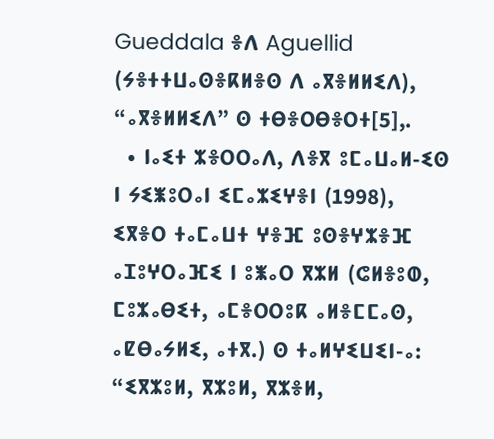Gueddala ⴻⴷ Aguellid (ⵢⴻⵜⵜⵡⴰⵙⴻⴽⵍⴻⵙ ⴷ ⴰⴳⴻⵍⵍⵉⴷ), “ⴰⴳⴻⵍⵍⵉⴷ” ⵙ ⵜⴱⴻⵔⴱⴻⵔⵜ[5],.
  • ⵏⴰⵉⵜ ⵣⴻⵔⵔⴰⴷ, ⴷⴻⴳ ⵓⵎⴰⵡⴰⵍ-ⵉⵙ ⵏ ⵢⵉⵥⵓⵔⴰⵏ ⵉⵎⴰⵣⵉⵖⴻⵏ (1998), ⵉⴳⴻⵔ ⵜⴰⵎⴰⵡⵜ ⵖⴻⴼ ⵓⵙⴻⵖⵣⴻⴼ ⴰⵊⵓⵖⵔⴰⴼⵉ ⵏ ⵓⵥⴰⵔ ⴳⵣⵍ (ⵛⵍⴻⵓⵀ, ⵎⵓⵣⴰⴱⵉⵜ, ⴰⵎⴻⵔⵔⵓⴽ ⴰⵍⴻⵎⵎⴰⵙ, ⴰⵇⴱⴰⵢⵍⵉ, ⴰⵜⴳ.) ⵙ ⵜⴰⵍⵖⵉⵡⵉⵏ-ⴰ: “ⵉⴳⵣⵓⵍ, ⴳⵣⵓⵍ, ⴳⵣⴻⵍ,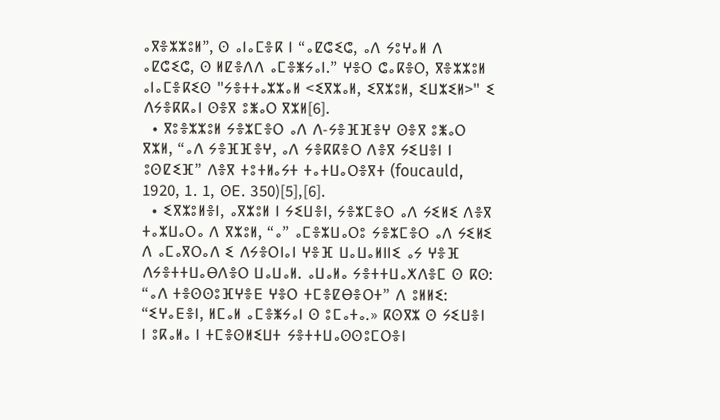ⴰⴳⴻⵣⵣⵓⵍ”, ⵙ ⴰⵏⴰⵎⴻⴽ ⵏ “ⴰⵇⵛⵉⵛ, ⴰⴷ ⵢⵓⵖⴰⵍ ⴷ ⴰⵇⵛⵉⵛ, ⵙ ⵍⵇⴻⴷⴷ ⴰⵎⴻⵥⵢⴰⵏ.” ⵖⴻⵔ ⵛⴰⴽⴻⵔ, ⴳⴻⵣⵣⵓⵍ ⴰⵏⴰⵎⴻⴽⵉⵙ "ⵢⴻⵜⵜⴰⵣⵣⴰⵍ <ⵉⴳⵣⴰⵍ, ⵉⴳⵣⵓⵍ, ⵉⵡⵣⵉⵍ>" ⵉ ⴷⵢⴻⴽⴽⴰⵏ ⵙⴻⴳ ⵓⵥⴰⵔ ⴳⵣⵍ[6].
  • ⴳⵓⴻⵣⵣⵓⵍ ⵢⴻⵣⵎⴻⵔ ⴰⴷ ⴷ-ⵢⴻⴼⴼⴻⵖ ⵙⴻⴳ ⵓⵥⴰⵔ ⴳⵣⵍ, “ⴰⴷ ⵢⴻⴼⴼⴻⵖ, ⴰⴷ ⵢⴻⴽⴽⴻⵔ ⴷⴻⴳ ⵢⵉⵡⴻⵏ ⵏ ⵓⵙⵇⵉⴼ” ⴷⴻⴳ ⵜⵓⵜⵍⴰⵢⵜ ⵜⴰⵜⵡⴰⵔⴻⴳⵜ (foucauld, 1920, 1. 1, ⵙⴹ. 350)[5],[6].
  • ⵉⴳⵣⵓⵍⴻⵏ, ⴰⴳⵣⵓⵍ ⵏ ⵢⵉⵡⴻⵏ, ⵢⴻⵣⵎⴻⵔ ⴰⴷ ⵢⵉⵍⵉ ⴷⴻⴳ ⵜⴰⵣⵡⴰⵔⴰ ⴷ ⴳⵣⵓⵍ, “ⴰ” ⴰⵎⴻⵣⵡⴰⵔⵓ ⵢⴻⵣⵎⴻⵔ ⴰⴷ ⵢⵉⵍⵉ ⴷ ⴰⵎⴰⴳⵔⴰⴷ ⵉ ⴷⵢⴻⵔⵏⴰⵏ ⵖⴻⴼ ⵡⴰⵡⴰⵍⵏⵏⵉ ⴰⵢ ⵖⴻⴼ ⴷⵢⴻⵜⵜⵡⴰⴱⴷⴻⵔ ⵡⴰⵡⴰⵍ. ⴰⵡⴰⵍⴰ ⵢⴻⵜⵜⵡⴰⵅⴷⴻⵎ ⵙ ⴽⵙ: “ⴰⴷ ⵜⴻⵙⵙⵓⴼⵖⴻⴹ ⵖⴻⵔ ⵜⵎⴻⵇⴱⴻⵔⵜ” ⴷ ⵓⵍⵍⵉ: “ⵉⵖⴰⴹⴻⵏ, ⵍⵎⴰⵍ ⴰⵎⴻⵥⵢⴰⵏ ⵙ ⵓⵎⴰⵜⴰ.» ⴽⵙⴳⵣ ⵙ ⵢⵉⵡⴻⵏ ⵏ ⵓⴽⴰⵍⴰ ⵏ ⵜⵎⴻⵙⵍⵉⵡⵜ ⵢⴻⵜⵜⵡⴰⵙⵙⵓⵎⵔⴻⵏ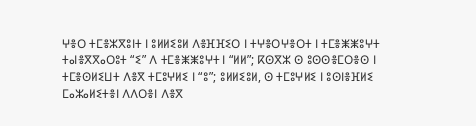ⵖⴻⵔ ⵜⵎⴻⵣⴳⵓⵏⵜ ⵏ ⵓⵍⵍⵉⵓⵍ ⴷⴻⴼⴼⵉⵔ ⵏ ⵜⵖⴻⵔⵖⴻⵔⵜ ⵏ ⵜⵎⴻⵥⵥⵓⵖⵜ ⵜⴰⵏⴻⴳⴳⴰⵔⵓⵜ “ⵉ” ⴷ ⵜⵎⴻⵥⵥⵓⵖⵜ ⵏ “ⵍⵍ”; ⴽⵙⴳⵣ ⵙ ⵓⵙⵙⴻⵎⵔⴻⵙ ⵏ ⵜⵎⴻⵙⵍⵉⵡⵜ ⴷⴻⴳ ⵜⵎⵓⵖⵍⵉ ⵏ “ⵓ”; ⵓⵍⵍⵉⵓⵍ, ⵙ ⵜⵎⵓⵖⵍⵉ ⵏ ⵓⵙⵏⴻⴼⵍⵉ ⵎⴰⵣⴰⵍⵉⵜⴻⵏ ⴷⴷⵔⴻⵏ ⴷⴻⴳ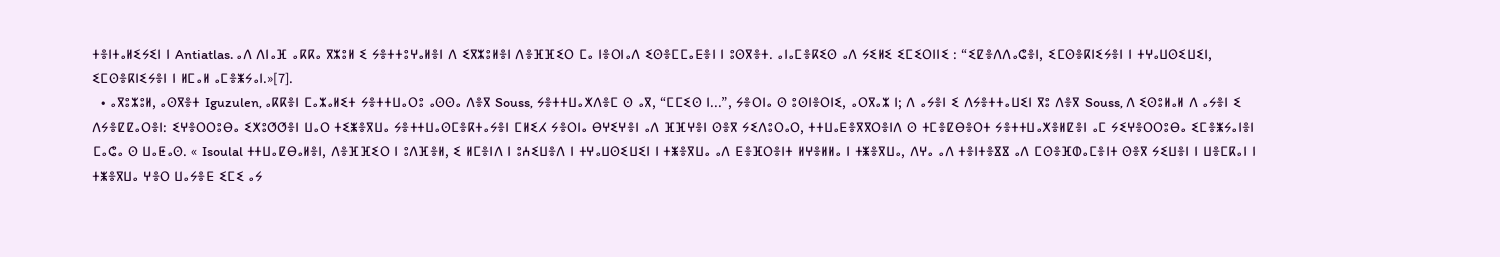ⵜⴻⵏⵜⴰⵍⵉⵢⵉⵏ ⵏ Antiatlas. ⴰⴷ ⴷⵏⴰⴼ ⴰⴽⴽⴰ ⴳⵣⵓⵍ ⵉ ⵢⴻⵜⵜⵓⵖⴰⵍⴻⵏ ⴷ ⵉⴳⵣⵓⵍⴻⵏ ⴷⴻⴼⴼⵉⵔ ⵎⴰ ⵏⴻⵔⵏⴰⴷ ⵉⵙⴻⵎⵎⴰⴹⴻⵏ ⵏ ⵓⵙⴳⴻⵜ. ⴰⵏⴰⵎⴻⴽⵉⵙ ⴰⴷ ⵢⵉⵍⵉ ⵉⵎⵉⵔⵏⵏⵉ : “ⵉⵇⴻⴷⴷⴰⵛⴻⵏ, ⵉⵎⵙⴻⴽⵏⵉⵢⴻⵏ ⵏ ⵜⵖⴰⵡⵙⵉⵡⵉⵏ, ⵉⵎⵙⴻⴽⵏⵉⵢⴻⵏ ⵏ ⵍⵎⴰⵍ ⴰⵎⴻⵥⵢⴰⵏ.»[7].
  • ⴰⴳⵓⵣⵓⵍ, ⴰⵙⴳⴻⵜ Iguzulen, ⴰⴽⴽⴻⵏ ⵎⴰⵣⴰⵍⵉⵜ ⵢⴻⵜⵜⵡⴰⵔⵓ ⴰⵙⵙⴰ ⴷⴻⴳ Souss, ⵢⴻⵜⵜⵡⴰⵅⴷⴻⵎ ⵙ ⴰⴳ, “ⵎⵎⵉⵙ ⵏ...”, ⵢⴻⵔⵏⴰ ⵙ ⵓⵙⵏⴻⵔⵏⵉ, ⴰⵔⴳⴰⵣ ⵏ; ⴷ ⴰⵢⴻⵏ ⵉ ⴷⵢⴻⵜⵜⴰⵡⵉⵏ ⴳⵓ ⴷⴻⴳ Souss, ⴷ ⵉⵙⵓⵍⴰⵍ ⴷ ⴰⵢⴻⵏ ⵉ ⴷⵢⴻⵇⵇⴰⵔⴻⵏ: ⵉⵖⴻⵔⵔⵓⴱⴰ ⵉⵅⵓⵚⵚⴻⵏ ⵡⴰⵔ ⵜⵉⵥⴻⴳⵡⴰ ⵢⴻⵜⵜⵡⴰⵙⵎⴻⴽⵜⴰⵢⴻⵏ ⵎⵍⵉⵃ ⵢⴻⵔⵏⴰ ⴱⵖⵉⵖⴻⵏ ⴰⴷ ⴼⴼⵖⴻⵏ ⵙⴻⴳ ⵢⵉⴷⵓⵔⴰⵔ, ⵜⵜⵡⴰⴹⴻⴳⴳⵔⴻⵏⴷ ⵙ ⵜⵎⴻⵇⴱⴻⵔⵜ ⵢⴻⵜⵜⵡⴰⵅⴻⵍⵇⴻⵏ ⴰⵎ ⵢⵉⵖⴻⵔⵔⵓⴱⴰ ⵉⵎⴻⵥⵢⴰⵏⴻⵏ ⵎⴰⵛⴰ ⵙ ⵡⴰⵟⴰⵙ. « Isoulal ⵜⵜⵡⴰⵇⴱⴰⵍⴻⵏ, ⴷⴻⴼⴼⵉⵔ ⵏ ⵓⴷⴼⴻⵍ, ⵉ ⵍⵎⴻⵏⴷ ⵏ ⵓⵄⵉⵡⴻⴷ ⵏ ⵜⵖⴰⵡⵙⵉⵡⵉⵏ ⵏ ⵜⵥⴻⴳⵡⴰ ⴰⴷ ⴹⴻⴼⵔⴻⵏⵜ ⵍⵖⴻⵍⵍⴰ ⵏ ⵜⵥⴻⴳⵡⴰ, ⴷⵖⴰ ⴰⴷ ⵜⴻⵏⵜⴻⴵⴵ ⴰⴷ ⵎⵙⴻⴼⵀⴰⵎⴻⵏⵜ ⵙⴻⴳ ⵢⵉⵡⴻⵏ ⵏ ⵡⴻⵎⴽⴰⵏ ⵏ ⵜⵥⴻⴳⵡⴰ ⵖⴻⵔ ⵡⴰⵢⴻⴹ ⵉⵎⵉ ⴰⵢ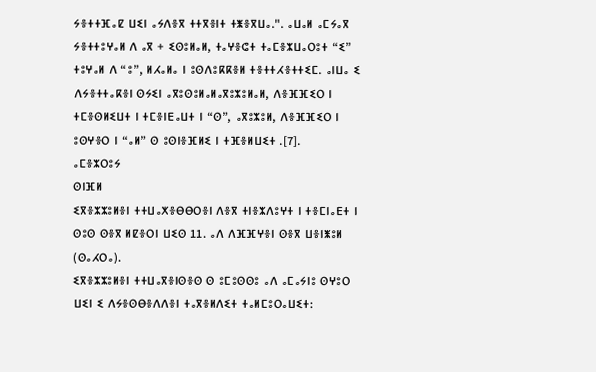ⵢⴻⵜⵜⴼⴰⵇ ⵡⵉⵏ ⴰⵢⴷⴻⴳ ⵜⵜⴳⴻⵏⵜ ⵜⵥⴻⴳⵡⴰ.". ⴰⵡⴰⵍ ⴰⵎⵢⴰⴳ ⵢⴻⵜⵜⵓⵖⴰⵍ ⴷ ⴰⴳ + ⵉⵙⵓⵍⴰⵍ, ⵜⴰⵖⴻⵛⵜ ⵜⴰⵎⴻⵣⵡⴰⵔⵓⵜ “ⵉ” ⵜⵓⵖⴰⵍ ⴷ “ⵓ”, ⵍⵃⴰⵍⴰ ⵏ ⵓⵙⴷⵓⴽⴽⴻⵍ ⵜⴻⵜⵜⵃⴻⵜⵜⵉⵎ. ⴰⵏⵡⴰ ⵉ ⴷⵢⴻⵜⵜⴰⴽⴻⵏ ⵙⵢⵉⵏ ⴰⴳⵓⵙⵓⵍⴰⵍⴰⴳⵓⵣⵓⵍⴰⵍ, ⴷⴻⴼⴼⵉⵔ ⵏ ⵜⵎⴻⵙⵍⵉⵡⵜ ⵏ ⵜⵎⴻⵏⴹⴰⵡⵜ ⵏ “ⵙ”, ⴰⴳⵓⵣⵓⵍ, ⴷⴻⴼⴼⵉⵔ ⵏ ⵓⵙⵖⴻⵔ ⵏ “ⴰⵍ” ⵙ ⵓⵙⵏⴻⴼⵍⵉ ⵏ ⵜⴼⴻⵍⵡⵉⵜ .[7].
ⴰⵎⴻⵣⵔⵓⵢ
ⵙⵏⴼⵍ
ⵉⴳⴻⵣⵣⵓⵍⴻⵏ ⵜⵜⵡⴰⵅⴻⴱⴱⵔⴻⵏ ⴷⴻⴳ ⵜⵏⴻⵣⴷⵓⵖⵜ ⵏ ⵜⴻⵎⵏⴰⴹⵜ ⵏ ⵙⵓⵙ ⵙⴻⴳ ⵍⵇⴻⵔⵏ ⵡⵉⵙ 11. ⴰⴷ ⴷⴼⴼⵖⴻⵏ ⵙⴻⴳ ⵡⴻⵏⵥⵓⵍ (ⵙⴰⵃⵔⴰ).
ⵉⴳⴻⵣⵣⵓⵍⴻⵏ ⵜⵜⵡⴰⴳⴻⵏⵙⴻⵙ ⵙ ⵓⵎⵓⵙⵙⵓ ⴰⴷ ⴰⵎⴰⵢⵏⵓ ⵙⵖⵓⵔ ⵡⵉⵏ ⵉ ⴷⵢⴻⵙⴱⴻⴷⴷⴻⵏ ⵜⴰⴳⴻⵍⴷⵉⵜ ⵜⴰⵍⵎⵓⵔⴰⵡⵉⵜ: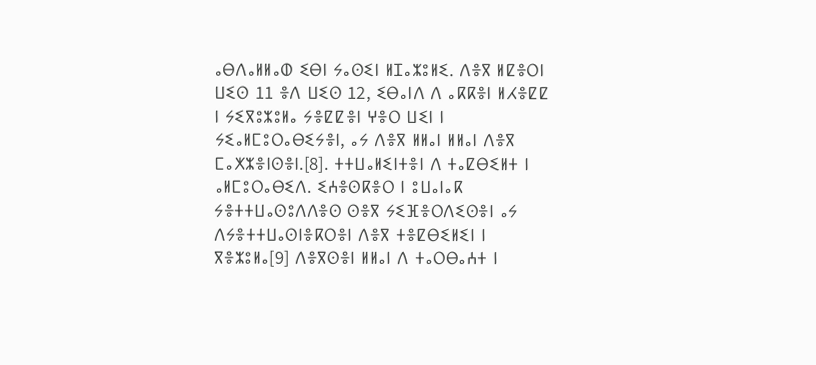ⴰⴱⴷⴰⵍⵍⴰⵀ ⵉⴱⵏ ⵢⴰⵙⵉⵏ ⵍⵊⴰⵣⵓⵍⵉ. ⴷⴻⴳ ⵍⵇⴻⵔⵏ ⵡⵉⵙ 11 ⴻⴷ ⵡⵉⵙ 12, ⵉⴱⴰⵏⴷ ⴷ ⴰⴽⴽⴻⵏ ⵍⵃⴻⵇⵇ ⵏ ⵢⵉⴳⵓⵣⵓⵍⴰ ⵢⴻⵇⵇⴻⵏ ⵖⴻⵔ ⵡⵉⵏ ⵏ ⵢⵉⴰⵍⵎⵓⵔⴰⴱⵉⵢⴻⵏ, ⴰⵢ ⴷⴻⴳ ⵍⵍⴰⵏ ⵍⵍⴰⵏ ⴷⴻⴳ ⵎⴰⵅⵣⴻⵏⵙⴻⵏ.[8]. ⵜⵜⵡⴰⵍⵉⵏⵜⴻⵏ ⴷ ⵜⴰⵇⴱⵉⵍⵜ ⵏ ⴰⵍⵎⵓⵔⴰⴱⵉⴷ. ⵉⵄⴻⵙⴽⴻⵔ ⵏ ⵓⵡⴰⵏⴰⴽ ⵢⴻⵜⵜⵡⴰⵙⵓⴷⴷⴻⵙ ⵙⴻⴳ ⵢⵉⴼⴻⵔⴷⵉⵙⴻⵏ ⴰⵢ ⴷⵢⴻⵜⵜⵡⴰⵙⵏⴻⴽⵔⴻⵏ ⴷⴻⴳ ⵜⴻⵇⴱⵉⵍⵉⵏ ⵏ ⴳⴻⵣⵓⵍⴰ[9] ⴷⴻⴳⵙⴻⵏ ⵍⵍⴰⵏ ⴷ ⵜⴰⵔⴱⴰⵄⵜ ⵏ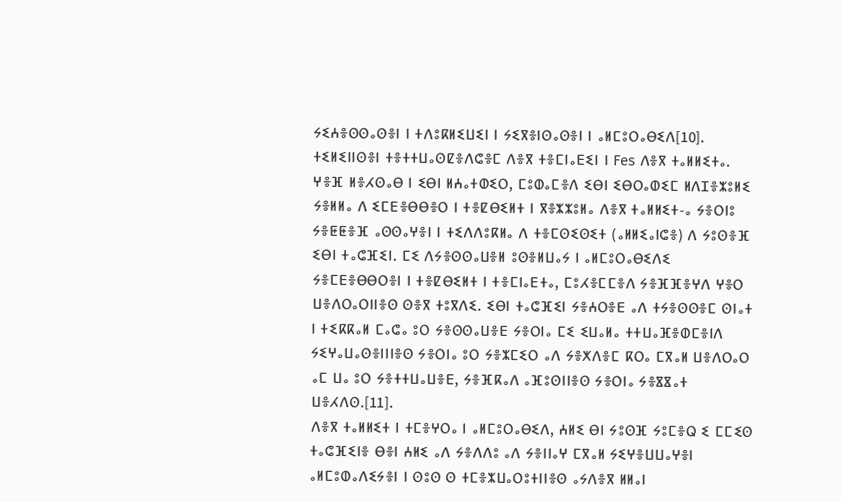ⵢⵉⵄⴻⵙⵙⴰⵙⴻⵏ ⵏ ⵜⴷⵓⴽⵍⵉⵡⵉⵏ ⵏ ⵢⵉⴳⴻⵏⵙⴰⵙⴻⵏ ⵏ ⴰⵍⵎⵓⵔⴰⴱⵉⴷ[10]. ⵜⵉⵍⵉⵏⵏⵙⴻⵏ ⵜⴻⵜⵜⵡⴰⵙⵇⴻⴷⵛⴻⵎ ⴷⴻⴳ ⵜⴻⵎⵏⴰⴹⵉⵏ ⵏ Fes ⴷⴻⴳ ⵜⴰⵍⵍⵉⵜⴰ.
ⵖⴻⴼ ⵍⴻⵃⵙⴰⴱ ⵏ ⵉⴱⵏ ⵍⵄⴰⵜⵀⵉⵔ, ⵎⵓⵀⴰⵎⴻⴷ ⵉⴱⵏ ⵉⴱⵔⴰⵀⵉⵎ ⵍⴷⵊⴻⵣⵓⵍⵉ ⵢⴻⵍⵍⴰ ⴷ ⵉⵎⴹⴻⴱⴱⴻⵔ ⵏ ⵜⴻⵇⴱⵉⵍⵜ ⵏ ⴳⴻⵣⵣⵓⵍⴰ ⴷⴻⴳ ⵜⴰⵍⵍⵉⵜ-ⴰ ⵢⴻⵔⵏⵓ ⵢⴻⵟⵟⴻⴼ ⴰⵙⵙⴰⵖⴻⵏ ⵏ ⵜⵉⴷⴷⵓⴽⵍⴰ ⴷ ⵜⴻⵎⵙⵉⵙⵉⵜ (ⴰⵍⵍⵉⴰⵏⵛⴻ) ⴷ ⵢⵓⵙⴻⴼ ⵉⴱⵏ ⵜⴰⵛⴼⵉⵏ. ⵎⵉ ⴷⵢⴻⵙⵙⴰⵡⴻⵍ ⵓⵙⴻⵍⵡⴰⵢ ⵏ ⴰⵍⵎⵓⵔⴰⴱⵉⴷⵉ ⵢⴻⵎⴹⴻⴱⴱⵔⴻⵏ ⵏ ⵜⴻⵇⴱⵉⵍⵜ ⵏ ⵜⴻⵎⵏⴰⴹⵜⴰ, ⵎⵓⵃⴻⵎⵎⴻⴷ ⵢⴻⴼⴼⴻⵖⴷ ⵖⴻⵔ ⵡⴻⴷⵔⴰⵔⵏⵏⴻⵙ ⵙⴻⴳ ⵜⵓⴳⴷⵉ. ⵉⴱⵏ ⵜⴰⵛⴼⵉⵏ ⵢⴻⵄⵔⴻⴹ ⴰⴷ ⵜⵢⴻⵙⵙⴻⵎ ⵙⵏⴰⵜ ⵏ ⵜⵉⴽⴽⴰⵍ ⵎⴰⵛⴰ ⵓⵔ ⵢⴻⵙⵙⴰⵡⴻⴹ ⵢⴻⵔⵏⴰ ⵎⵉ ⵉⵡⴰⵍⴰ ⵜⵜⵡⴰⴼⴻⵀⵎⴻⵏⴷ ⵢⵉⵖⴰⵡⴰⵙⴻⵏⵏⵏⴻⵙ ⵢⴻⵔⵏⴰ ⵓⵔ ⵢⴻⵣⵎⵉⵔ ⴰⴷ ⵢⴻⵅⴷⴻⵎ ⴽⵔⴰ ⵎⴳⴰⵍ ⵡⴻⴷⵔⴰⵔ ⴰⵎ ⵡⴰ ⵓⵔ ⵢⴻⵜⵜⵡⴰⵡⴻⴹ, ⵢⴻⴼⴽⴰⴷ ⴰⴼⵓⵙⵏⵏⴻⵙ ⵢⴻⵔⵏⴰ ⵢⴻⴵⴵⴰⵜ ⵡⴻⵃⴷⵙ.[11].
ⴷⴻⴳ ⵜⴰⵍⵍⵉⵜ ⵏ ⵜⵎⴻⵖⵔⴰ ⵏ ⴰⵍⵎⵓⵔⴰⴱⵉⴷ, ⵄⵍⵉ ⴱⵏ ⵢⵓⵙⴼ ⵢⵓⵎⴻⵕ ⵉ ⵎⵎⵉⵙ ⵜⴰⵛⴼⵉⵏⴻ ⴱⴻⵏ ⵄⵍⵉ ⴰⴷ ⵢⴻⴷⴷⵓ ⴰⴷ ⵢⴻⵏⵏⴰⵖ ⵎⴳⴰⵍ ⵢⵉⵖⴻⵡⵡⴰⵖⴻⵏ ⴰⵍⵎⵓⵀⴰⴷⵉⵢⴻⵏ ⵏ ⵙⵓⵙ ⵙ ⵜⵎⴻⵣⵡⴰⵔⵓⵜⵏⵏⴻⵙ ⴰⵢⴷⴻⴳ ⵍⵍⴰⵏ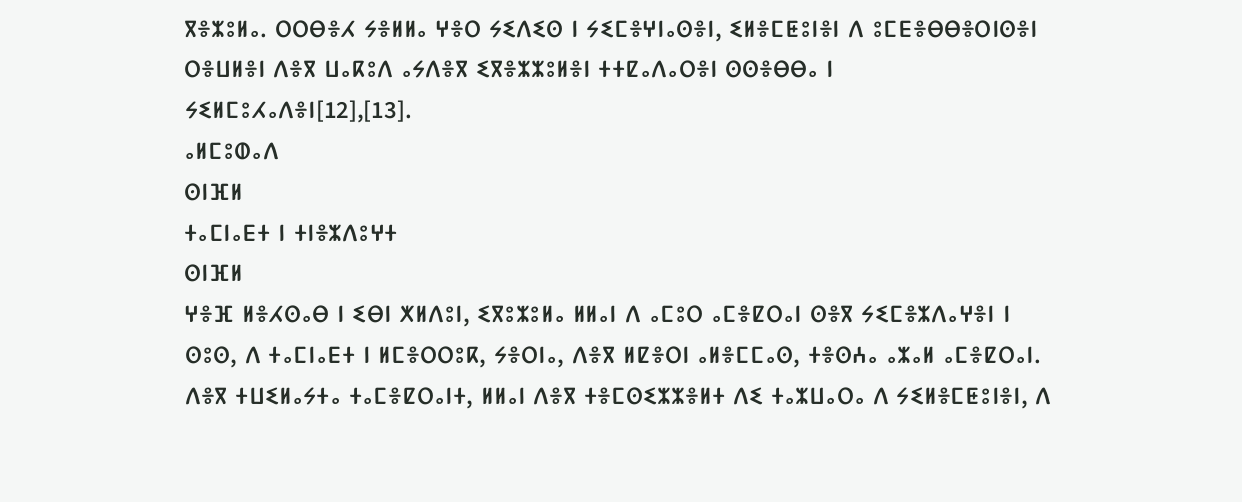ⴳⴻⵣⵓⵍⴰ. ⵔⵔⴱⴻⵃ ⵢⴻⵍⵍⴰ ⵖⴻⵔ ⵢⵉⴷⵉⵙ ⵏ ⵢⵉⵎⴻⵖⵏⴰⵙⴻⵏ, ⵉⵍⴻⵎⵟⵓⵏⴻⵏ ⴷ ⵓⵎⴹⴻⴱⴱⴻⵔⵏⵙⴻⵏ ⵔⴻⵡⵍⴻⵏ ⴷⴻⴳ ⵡⴰⴽⵓⴷ ⴰⵢⴷⴻⴳ ⵉⴳⴻⵣⵣⵓⵍⴻⵏ ⵜⵜⵇⴰⴷⴰⵔⴻⵏ ⵙⵙⴻⴱⴱⴰ ⵏ ⵢⵉⵍⵎⵓⵃⴰⴷⴻⵏ[12],[13].
ⴰⵍⵎⵓⵀⴰⴷ
ⵙⵏⴼⵍ
ⵜⴰⵎⵏⴰⴹⵜ ⵏ ⵜⵏⴻⵣⴷⵓⵖⵜ
ⵙⵏⴼⵍ
ⵖⴻⴼ ⵍⴻⵃⵙⴰⴱ ⵏ ⵉⴱⵏ ⵅⵍⴷⵓⵏ, ⵉⴳⵓⵣⵓⵍⴰ ⵍⵍⴰⵏ ⴷ ⴰⵎⵓⵔ ⴰⵎⴻⵇⵔⴰⵏ ⵙⴻⴳ ⵢⵉⵎⴻⵣⴷⴰⵖⴻⵏ ⵏ ⵙⵓⵙ, ⴷ ⵜⴰⵎⵏⴰⴹⵜ ⵏ ⵍⵎⴻⵔⵔⵓⴽ, ⵢⴻⵔⵏⴰ, ⴷⴻⴳ ⵍⵇⴻⵔⵏ ⴰⵍⴻⵎⵎⴰⵙ, ⵜⴻⵙⵄⴰ ⴰⵣⴰⵍ ⴰⵎⴻⵇⵔⴰⵏ. ⴷⴻⴳ ⵜⵡⵉⵍⴰⵢⵜⴰ ⵜⴰⵎⴻⵇⵔⴰⵏⵜ, ⵍⵍⴰⵏ ⴷⴻⴳ ⵜⴻⵎⵙⵉⵣⵣⴻⵍⵜ ⴷⵉ ⵜⴰⵣⵡⴰⵔⴰ ⴷ ⵢⵉⵍⴻⵎⵟⵓⵏⴻⵏ, ⴷ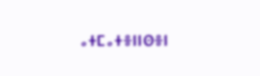ⴰⵜⵎⴰⵜⴻⵏⵏⵙⴻⵏ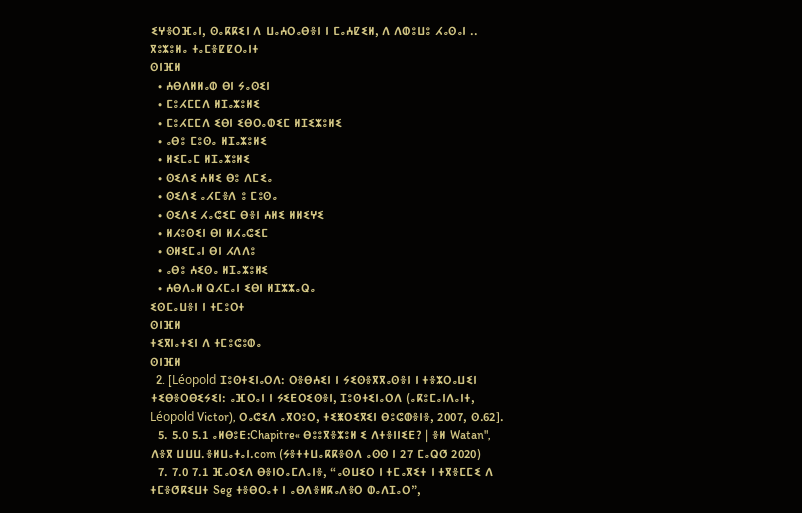ⵉⵖⴻⵔⴼⴰⵏ, ⵙⴰⴽⴽⵉⵏ ⴷ ⵡⴰⵄⵔⴰⴱⴻⵏ ⵏ ⵎⴰⵄⵇⵉⵍ, ⴷ ⴷⵀⵓⵡⵓ ⵃⴰⵙⴰⵏ ..
ⴳⵓⵣⵓⵍⴰ ⵜⴰⵎⴻⵇⵇⵔⴰⵏⵜ
ⵙⵏⴼⵍ
  • ⵄⴱⴷⵍⵍⴰⵀ ⴱⵏ ⵢⴰⵙⵉⵏ
  • ⵎⵓⵃⵎⵎⴷ ⵍⵊⴰⵣⵓⵍⵉ
  • ⵎⵓⵃⵎⵎⴷ ⵉⴱⵏ ⵉⴱⵔⴰⵀⵉⵎ ⵍⵊⵉⵣⵓⵍⵉ
  • ⴰⴱⵓ ⵎⵓⵙⴰ ⵍⵊⴰⵣⵓⵍⵉ
  • ⵍⵉⵎⴰⵎ ⵍⵊⴰⵣⵓⵍⵉ
  • ⵙⵉⴷⵉ ⵄⵍⵉ ⴱⵓ ⴷⵎⵉⴰ
  • ⵙⵉⴷⵉ ⴰⵃⵎⴻⴷ ⵓ ⵎⵓⵙⴰ
  • ⵙⵉⴷⵉ ⵃⴰⵛⵉⵎ ⴱⴻⵏ ⵄⵍⵉ ⵍⵍⵉⵖⵉ
  • ⵍⵃⵓⵙⵉⵏ ⴱⵏ ⵍⵃⴰⵛⵉⵎ
  • ⵙⵍⵉⵎⴰⵏ ⴱⵏ ⵃⴷⴷⵓ
  • ⴰⴱⵓ ⵄⵉⵙⴰ ⵍⵊⴰⵣⵓⵍⵉ
  • ⵄⴱⴷⴰⵍ ⵕⵃⵎⴰⵏ ⵉⴱⵏ ⵍⵊⵣⵣⴰⵕⴰ
ⵉⵙⵎⴰⵡⴻⵏ ⵏ ⵜⵎⵓⵔⵜ
ⵙⵏⴼⵍ
ⵜⵉⴳⵏⴰⵜⵉⵏ ⴷ ⵜⵎⵓⵛⵓⵀⴰ
ⵙⵏⴼⵍ
  2. [Léopold ⵊⵓⵙⵜⵉⵏⴰⵔⴷ: ⵔⴻⴱⵄⵉⵏ ⵏ ⵢⵉⵙⴻⴳⴳⴰⵙⴻⵏ ⵏ ⵜⴻⵣⵔⴰⵡⵉⵏ ⵜⵉⴱⴻⵔⴱⵉⵢⵉⵏ: ⴰⴼⵔⴰⵏ ⵏ ⵢⵉⴹⵔⵉⵙⴻⵏ, ⵊⵓⵙⵜⵉⵏⴰⵔⴷ (ⴰⴽⵓⵎⴰⵏⴷⴰⵏⵜ, Léopold Victor), ⵔⴰⵛⵉⴷ ⴰⴳⵔⵓⵔ, ⵜⵉⵥⵔⵉⴳⵉⵏ ⴱⵓⵛⵀⴻⵏⴻ, 2007, ⵙ.62].
  5. 5.0 5.1 ⴰⵍⴱⵓⴹ:Chapitre« ⴱⵓⵓⴳⴻⵣⵓⵍ ⵉ ⴷⵜⴻⵏⵏⵉⴹ? | ⴻⵍ Watan", ⴷⴻⴳ ⵡⵡⵡ.ⴻⵍⵡⴰⵜⴰⵏ.com (ⵢⴻⵜⵜⵡⴰⴽⴽⴻⵙⴷ ⴰⵙⵙ ⵏ 27 ⵎⴰⵕⵚ 2020)
  7. 7.0 7.1 ⴼⴰⵔⵉⴷ ⴱⴻⵏⵔⴰⵎⴷⴰⵏⴻ, “ⴰⵙⵡⵉⵔ ⵏ ⵜⵎⴰⴳⵉⵜ ⵏ ⵜⴳⴻⵎⵎⵉ ⴷ ⵜⵎⴻⵚⴽⵉⵡⵜ Seg ⵜⴻⴱⵔⴰⵜ ⵏ ⴰⴱⴷⴻⵍⴽⴰⴷⴻⵔ ⵀⴰⴷⵊⴰⵔ”,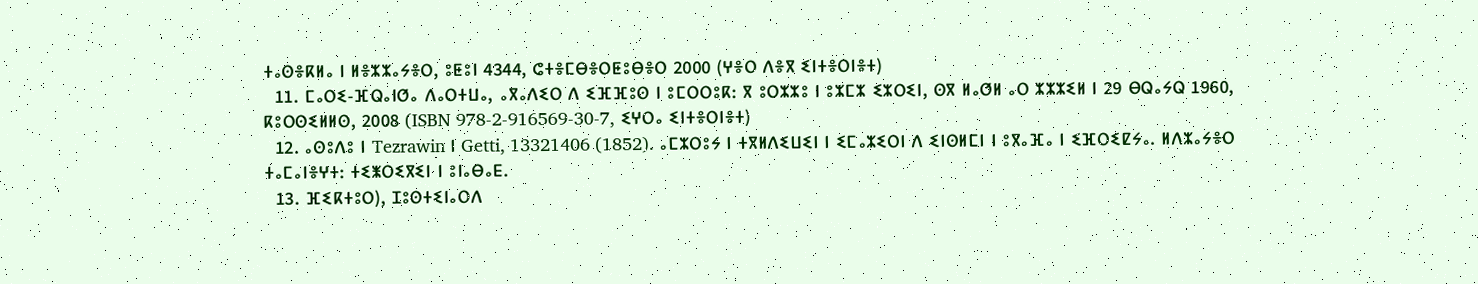ⵜⴰⵙⴻⴽⵍⴰ ⵏ ⵍⴻⵣⵣⴰⵢⴻⵔ, ⵓⵟⵓⵏ 4344, ⵛⵜⴻⵎⴱⴻⵔⵟⵓⴱⴻⵔ 2000 (ⵖⴻⵔ ⴷⴻⴳ ⵉⵏⵜⴻⵔⵏⴻⵜ)
  11. ⵎⴰⵔⵉ-ⴼⵕⴰⵏⵚⴰ ⴷⴰⵔⵜⵡⴰ, ⴰⴳⴰⴷⵉⵔ ⴷ ⵉⴼⴼⵓⵙ ⵏ ⵓⵎⵔⵔⵓⴽ: ⴳ ⵓⵔⵣⵣⵓ ⵏ ⵓⵣⵎⵣ ⵉⵣⵔⵉⵏ, ⵙⴳ ⵍⴰⵚⵍ ⴰⵔ ⵣⵣⵣⵉⵍ ⵏ 29 ⴱⵕⴰⵢⵕ 1960, ⴽⵓⵔⵙⵉⵍⵍⵙ, 2008 (ISBN 978-2-916569-30-7, ⵉⵖⵔⴰ ⵉⵏⵜⴻⵔⵏⴻⵜ)
  12. ⴰⵙⵓⴷⵓ ⵏ Tezrawin ⵏ Getti, 13321406 (1852). ⴰⵎⵣⵔⵓⵢ ⵏ ⵜⴳⵍⴷⵉⵡⵉⵏ ⵏ ⵉⵎⴰⵣⵉⵔⵏ ⴷ ⵉⵏⵙⵍⵎⵏ ⵏ ⵓⴳⴰⴼⴰ ⵏ ⵉⴼⵔⵉⵇⵢⴰ. ⵍⴷⵣⴰⵢⴻⵔ ⵜⴰⵎⴰⵏⴻⵖⵜ: ⵜⵉⵥⵔⵉⴳⵉⵏ ⵏ ⵓⵏⴰⴱⴰⴹ.
  13. ⴼⵉⴽⵜⵓⵔ), ⵊⵓⵙⵜⵉⵏⴰⵔⴷ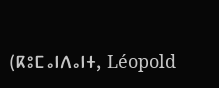(ⴽⵓⵎⴰⵏⴷⴰⵏⵜ, Léopold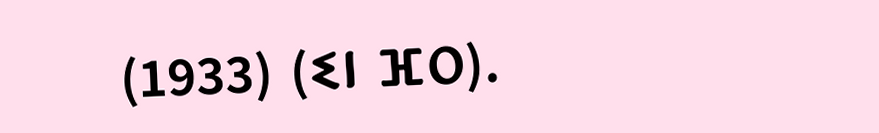(1933) (ⵉⵏ ⴼⵔ).